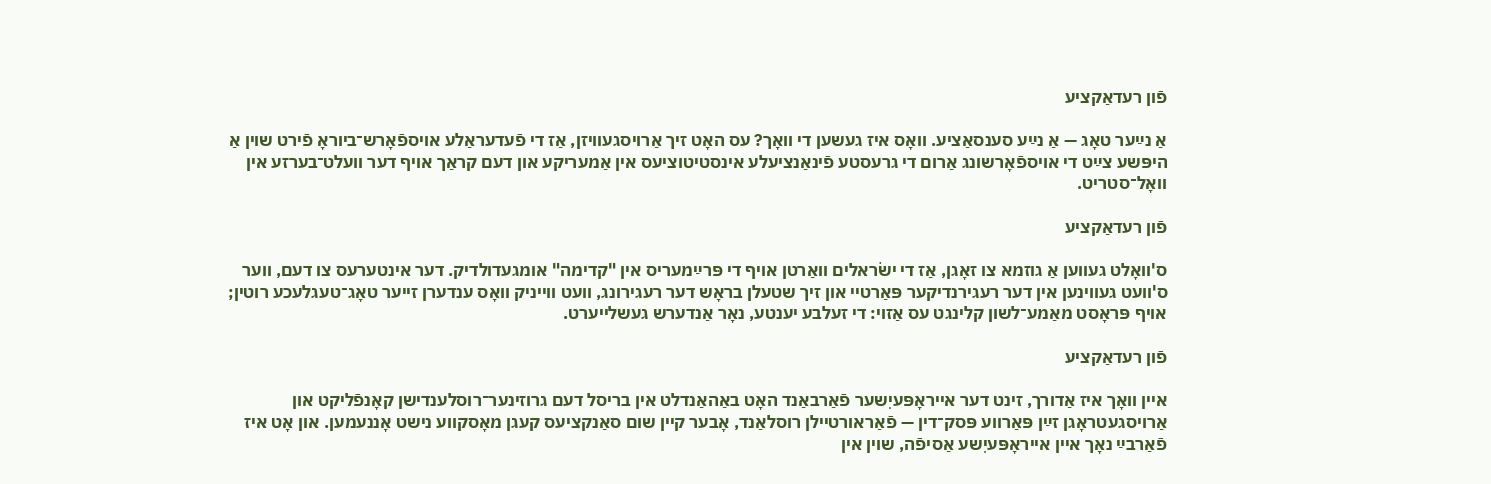פֿון רעדאַקציע

אַ נײַער טאָג — אַ נײַע סענסאַציע. וואָס איז געשען די וואָך? עס האָט זיך אַרויסגעוויזן, אַז די פֿעדעראַלע אויספֿאָרש־ביוראָ פֿירט שוין אַ היפּשע צײַט די אויספֿאָרשונג אַרום די גרעסטע פֿינאַנציעלע אינסטיטוציעס אין אַמעריקע און דעם קראַך אויף דער וועלט־בערזע אין וואָל־סטריט.

פֿון רעדאַקציע

ס'וואָלט געווען אַ גוזמא צו זאָגן, אַז די ישׂראלים וואַרטן אויף די פּרײַמעריס אין "קדימה" אומגעדולדיק. דער אינטערעס צו דעם, ווער ס'וועט געווינען אין דער רעגירנדיקער פּאַרטיי און זיך שטעלן בראָש דער רעגירונג, וועט ווייניק וואָס ענדערן זייער טאָג־טעגלעכע רוטין; אויף פּראָסט מאַמע־לשון קלינגט עס אַזוי: די זעלבע יענטע, נאָר אַנדערש געשלייערט.

פֿון רעדאַקציע

איין וואָך איז אַדורך, זינט דער אייראָפּעיִשער פֿאַרבאַנד האָט באַהאַנדלט אין בריסל דעם גרוזינער־רוסלענדישן קאָנפֿליקט און אַרויסגעטראָגן זײַן פּאַרווע פּסק־דין — פֿאַראורטיילן רוסלאַנד, אָבער קיין שום סאַנקציעס קעגן מאָסקווע נישט אָננעמען. און אָט איז פֿאַרבײַ נאָך איין אייראָפּעיִשע אַסיפֿה, שוין אין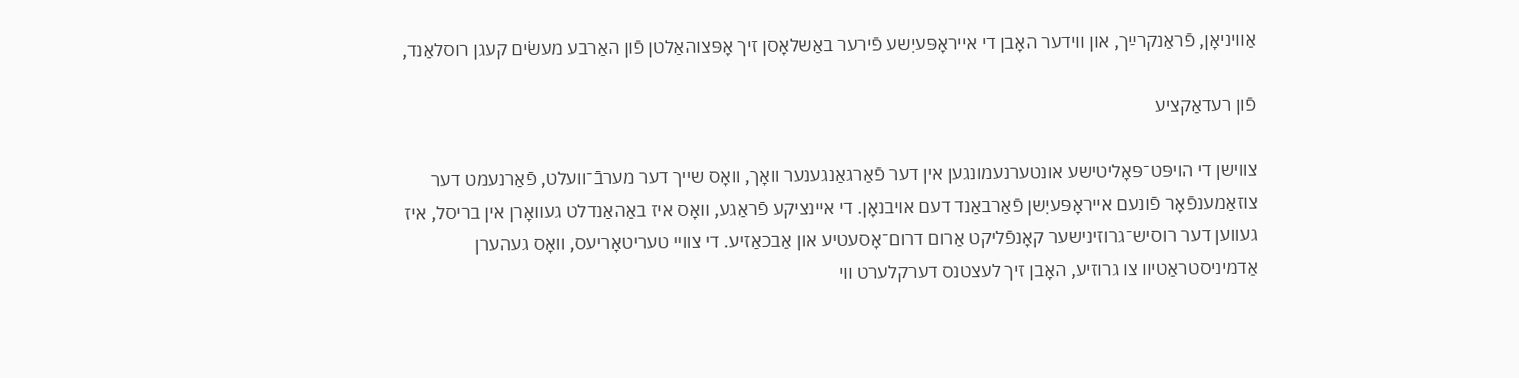אַוויניאָן, פֿראַנקרײַך, און ווידער האָבן די אייראָפּעיִשע פֿירער באַשלאָסן זיך אָפּצוהאַלטן פֿון האַרבע מעשׂים קעגן רוסלאַנד,

פֿון רעדאַקציע

צווישן די הויפּט־פּאָליטישע אונטערנעמונגען אין דער פֿאַרגאַנגענער וואָך, וואָס שייך דער מערבֿ־וועלט, פֿאַרנעמט דער צוזאַמענפֿאָר פֿונעם אייראָפּעיִשן פֿאַרבאַנד דעם אויבנאָן. די איינציקע פֿראַגע, וואָס איז באַהאַנדלט געוואָרן אין בריסל, איז געווען דער רוסיש־גרוזינישער קאָנפֿליקט אַרום דרום־אָסעטיע און אַבכאַזיע. די צוויי טעריטאָריעס, וואָס געהערן אַדמיניסטראַטיוו צו גרוזיע, האָבן זיך לעצטנס דערקלערט ווי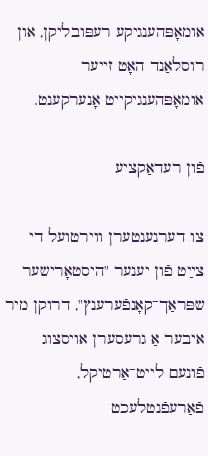אומאָפּהענגיקע רעפּובליקן, און רוסלאַנד האָט זייער אומאָפּהענגיקייט אָנערקענט.

פֿון רעדאַקציע

צו דערנענטערן ווירטועל די צײַט פֿון יענער "היסטאָרישער שפּראַך־קאָנפֿערענץ", דרוקן מיר איבער אַ גרעסערן אויסצוג פֿונעם לייט־אַרטיקל, פֿאַרעפֿנטלעכט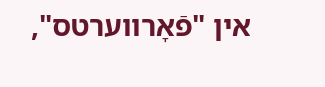אין "פֿאָרווערטס",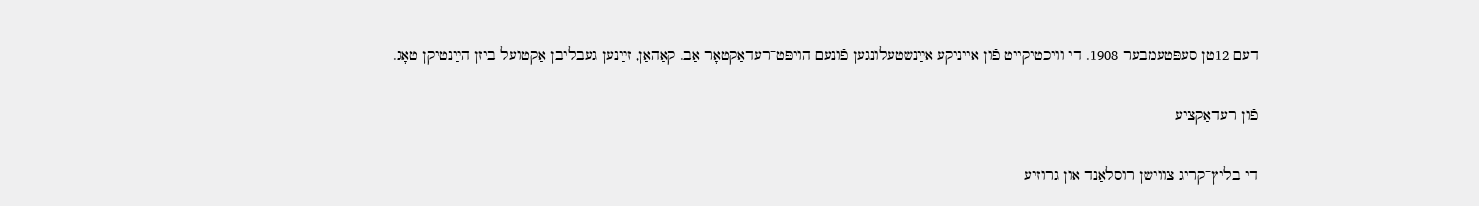דעם 12טן סעפּטעמבער 1908. די וויכטיקייט פֿון אייניקע אײַנשטעלונגען פֿונעם הויפּט־רעדאַקטאָר אַב. קאַהאַן, זײַנען געבליבן אַקטועל ביזן הײַנטיקן טאָג.

פֿון רעדאַקציע

די בליץ־קריג צווישן רוסלאַנד און גרוזיע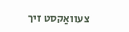צעוואַקסט זיך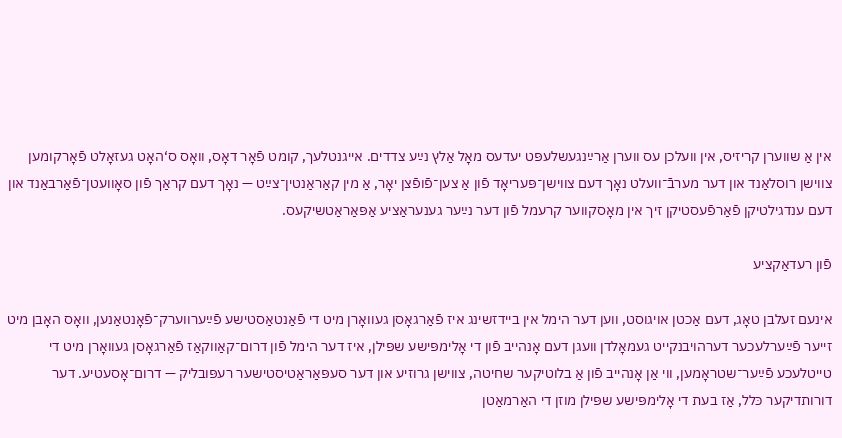אין אַ שווערן קריזיס, אין וועלכן עס ווערן אַרײַנגעשלעפּט יעדעס מאָל אַלץ נײַע צדדים. אייגנטלעך, קומט פֿאָר דאָס, וואָס ס‘האָט געזאָלט פֿאָרקומען צווישן רוסלאַנד און דער מערבֿ־וועלט נאָך דעם צווישן־פּעריאָד פֿון אַ צען־פֿופֿצן יאָר, אַ מין קאַראַנטין־צײַט — נאָך דעם קראַך פֿון סאָוועטן־פֿאַרבאַנד און דעם ענדגילטיקן פֿאַרפֿעסטיקן זיך אין מאָסקווער קרעמל פֿון דער נײַער גענעראַציע אַפּאַראַטשיקעס.

פֿון רעדאַקציע

אינעם זעלבן טאָג, דעם אַכטן אויגוסט, ווען דער הימל אין ביידזשינג איז פֿאַרגאָסן געוואָרן מיט די פֿאַנטאַסטישע פֿײַערווערק־פֿאָנטאַנען, וואָס האָבן מיט זייער פֿײַערלעכער דערהויבנקייט געמאָלדן וועגן דעם אָנהייב פֿון די אָלימפּישע שפּילן, איז דער הימל פֿון דרום־קאַווקאַז פֿאַרגאָסן געוואָרן מיט די טייטלעכע פֿײַער־שטראָמען, ווי אַן אָנהייב פֿון אַ בלוטיקער שחיטה, צווישן גרוזיע און דער סעפּאַראַטיסטישער רעפּובליק — דרום־אָסעטיע. דער דורותדיקער כּלל, אַז בעת די אָלימפּישע שפּילן מוזן די האַרמאַטן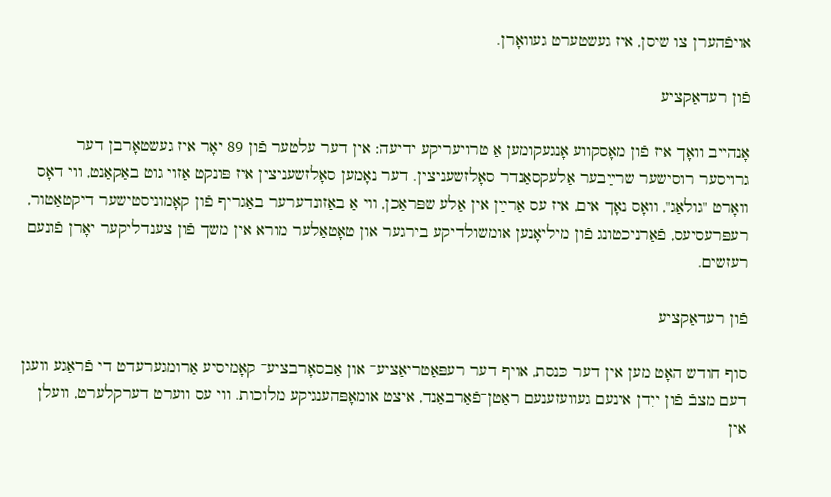אויפֿהערן צו שיסן, איז געשטערט געוואָרן.

פֿון רעדאַקציע

אָנהייב וואָך איז פֿון מאָסקווע אָנגעקומען אַ טרויעריקע ידיעה: אין דער עלטער פֿון 89 יאָר איז געשטאָרבן דער גרויסער רוסישער שרײַבער אַלעקסאַנדר סאָלזשעניצין. דער נאָמען סאָלזשעניצין איז פּונקט אַזוי גוט באַקאַנט, ווי דאָס וואָרט "גולאַג", וואָס נאָך אים, איז עס אַרײַן אין אַלע שפּראַכן, ווי אַ באַזונדערער באַגריף פֿון קאָמוניסטישער דיקטאַטור, רעפּרעסיעס, פֿאַרניכטונג פֿון מיליאָנען אומשולדיקע בירגער און טאָטאַלער מורא אין משך פֿון צענדליקער יאָרן פֿונעם רעזשים.

פֿון רעדאַקציע

סוף חודש האָט מען אין דער כּנסת, אויף דער רעפּאַטריאַציע־ און אַבסאָרבציע־ קאָמיסיע אַרומגערעדט די פֿראַגע וועגן דעם מצבֿ פֿון ייִדן אינעם געוועזענעם ראַטן־פֿאַרבאַנד, איצט אומאָפּהענגיקע מלוכות. ווי עס ווערט דערקלערט, וועלן אין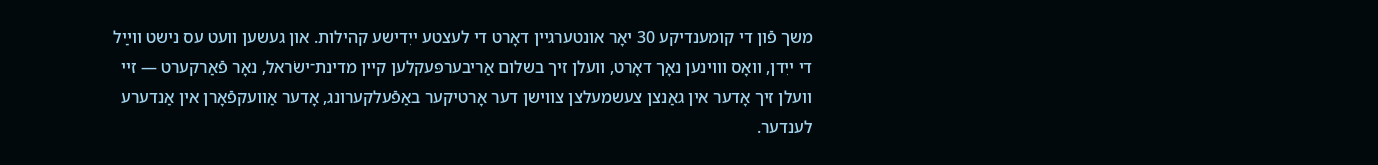משך פֿון די קומענדיקע 30 יאָר אונטערגיין דאָרט די לעצטע ייִדישע קהילות. און געשען וועט עס נישט ווײַל די ייִדן, וואָס וווינען נאָך דאָרט, וועלן זיך בשלום אַריבערפּעקלען קיין מדינת־ישׂראל, נאָר פֿאַרקערט — זיי וועלן זיך אָדער אין גאַנצן צעשמעלצן צווישן דער אָרטיקער באַפֿעלקערונג, אָדער אַוועקפֿאָרן אין אַנדערע לענדער.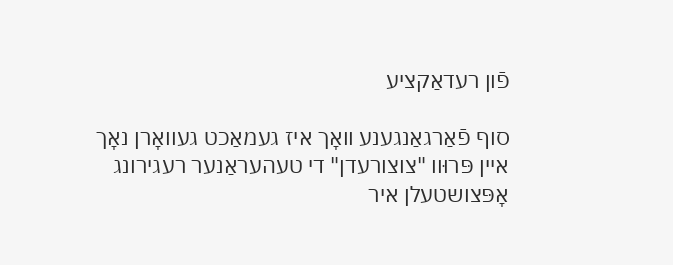פֿון רעדאַקציע

סוף פֿאַרגאַנגענע וואָך איז געמאַכט געוואָרן נאָך איין פּרוּוו "צוצורעדן" די טעהעראַנער רעגירונג אָפּצושטעלן איר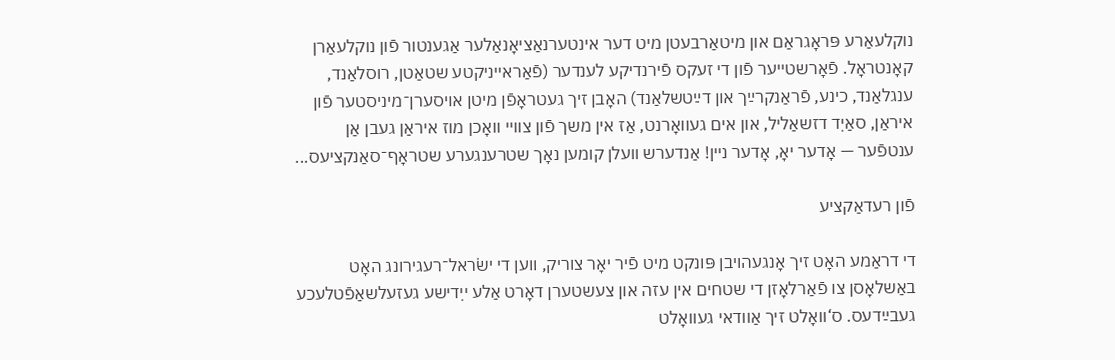נוקלעאַרע פּראָגראַם און מיטאַרבעטן מיט דער אינטערנאַציאָנאַלער אַגענטור פֿון נוקלעאַרן קאָנטראָל. פֿאָרשטייער פֿון די זעקס פֿירנדיקע לענדער (פֿאַראייניקטע שטאַטן, רוסלאַנד, ענגלאַנד, כינע, פֿראַנקרײַך און דײַטשלאַנד) האָבן זיך געטראָפֿן מיטן אויסערן־מיניסטער פֿון איראַן, סאַיִד דזשאַליל, און אים געוואָרנט, אַז אין משך פֿון צוויי וואָכן מוז איראַן געבן אַן ענטפֿער — אָדער יאָ, אָדער ניין! אַנדערש וועלן קומען נאָך שטרענגערע שטראָף־סאַנקציעס...

פֿון רעדאַקציע

די דראַמע האָט זיך אָנגעהויבן פּונקט מיט פֿיר יאָר צוריק, ווען די ישׂראל־רעגירונג האָט באַשלאָסן צו פֿאַרלאָזן די שטחים אין עזה און צעשטערן דאָרט אַלע ייִדישע געזעלשאַפֿטלעכע געבײַדעס. ס‘וואָלט זיך אַוודאי געוואָלט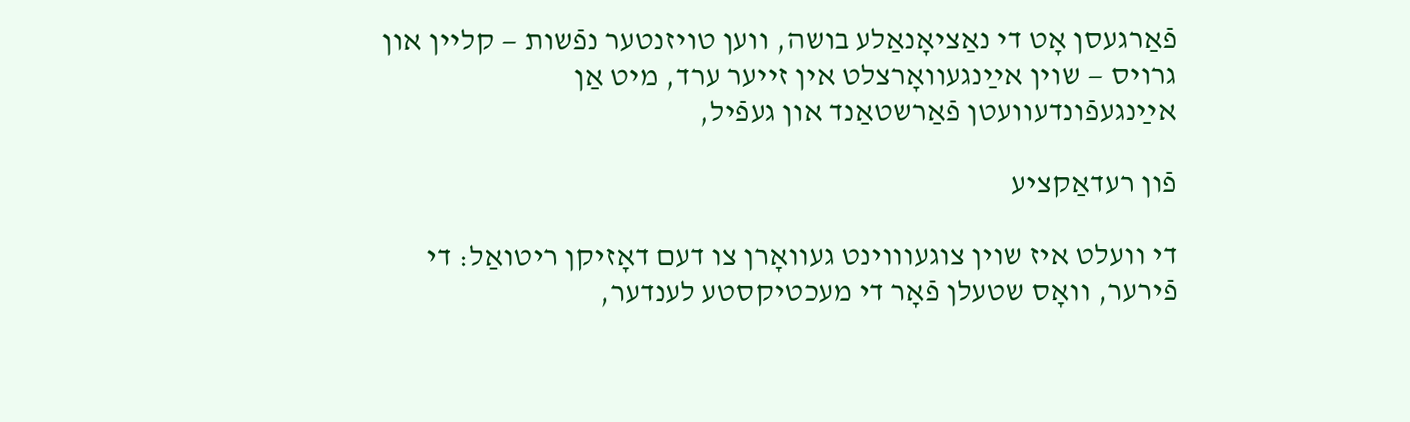פֿאַרגעסן אָט די נאַציאָנאַלע בושה, ווען טויזנטער נפֿשות — קליין און גרויס — שוין אײַנגעוואָרצלט אין זייער ערד, מיט אַן אײַנגעפֿונדעוועטן פֿאַרשטאַנד און געפֿיל,

פֿון רעדאַקציע

די וועלט איז שוין צוגעוווינט געוואָרן צו דעם דאָזיקן ריטואַל: די פֿירער, וואָס שטעלן פֿאָר די מעכטיקסטע לענדער,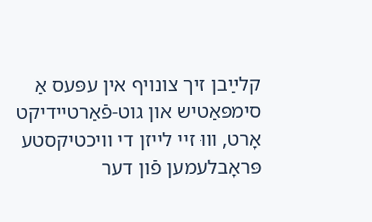קלײַבן זיך צונויף אין עפּעס אַ סימפּאַטיש און גוט-פֿאַרטיידיקט אָרט, וווּ זיי לייזן די וויכטיקסטע פּראָבלעמען פֿון דער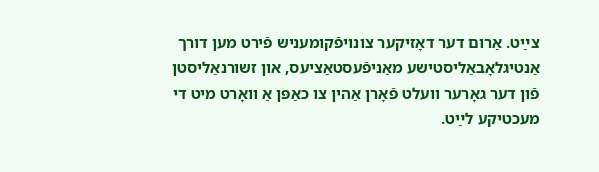צײַט. אַרום דער דאָזיקער צונויפֿקומעניש פֿירט מען דורך אַנטיגלאָבאַליסטישע מאַניפֿעסטאַציעס, און זשורנאַליסטן פֿון דער גאָרער וועלט פֿאָרן אַהין צו כאַפּן אַ וואָרט מיט די מעכטיקע לײַט.